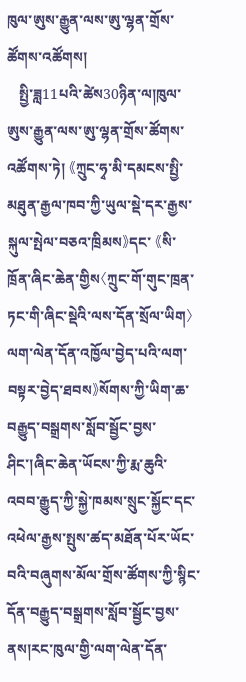ཁུལ་ཨུས་རྒྱུན་ལས་ཨུ་ལྷན་གྲོས་ཚོགས་འཚོགས།
   སྤྱི་ཟླ11པའི་ཚེས30ཉིན་ལ།ཁུལ་ཨུས་རྒྱུན་ལས་ཨུ་ལྷན་གྲོས་ཚོགས་འཚོགས་ཏེ། 《ཀྲུང་ཧྭ་མི་དམངས་སྤྱི་མཐུན་རྒྱལ་ཁབ་ཀྱི་ཡུལ་སྡེ་དར་རྒྱས་སྐུལ་སྤེལ་བཅའ་ཁྲིམས》དང་ 《སི་ཁྲོན་ཞིང་ཆེན་གྱིས〈ཀྲུང་གོ་གུང་ཁྲན་ཏང་གི་ཞིང་སྡེའི་ལས་དོན་སྲོལ་ཡིག〉ལག་ལེན་དོན་འཁྱོལ་བྱེད་པའི་ལག་བསྟར་བྱེད་ཐབས》སོགས་ཀྱི་ཡིག་ཆ་བརྒྱུད་བསྒྲགས་སློབ་སྦྱོང་བྱས་ཤིང་།ཞིང་ཆེན་ཡོངས་ཀྱི་རྨ་ཆུའི་འབབ་རྒྱུད་ཀྱི་སྐྱེ་ཁམས་སྲུང་སྐྱོང་དང་འཕེལ་རྒྱས་སྤུས་ཚད་མཐོན་པོར་ཡོང་བའི་བཞུགས་མོལ་གྲོས་ཚོགས་ཀྱི་སྙིང་དོན་བརྒྱུད་བསྒྲགས་སློབ་སྦྱོང་བྱས་ནས།རང་ཁུལ་གྱི་ལག་ལེན་དོན་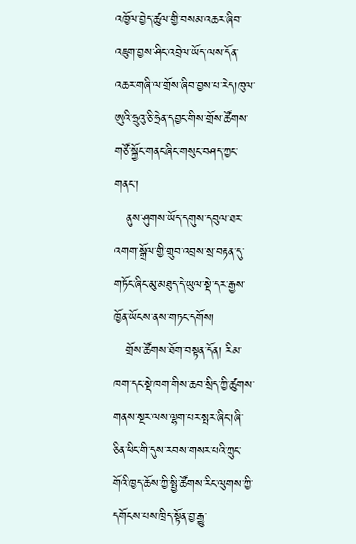འཁྱོལ་བྱེད་ཚུལ་གྱི་བསམ་འཆར་ཞིབ་འཇུག་བྱས་ཤིང་འབྲེལ་ཡོད་ལས་དོན་འཆར་གཞི་ལ་གྲོས་ཞིབ་བྱས་པ་རེད།ཁུལ་ཨུའི་ཧྲུའུ་ཅི་ཧྲེན་དབྱང་གིས་གྲོས་ཚོགས་གཙོ་སྐྱོང་གནང་ཞིང་གསུང་བཤད་ཀྱང་གནང་།
   ནུས་ཤུགས་ཡོད་དགུས་དབུལ་ཐར་འགག་སྒྲོལ་གྱི་གྲུབ་འབྲས་སྲ་བརྟན་དུ་གཏོང་ཞིང་མུ་མཐུད་དེ་ཡུལ་སྡེ་དར་རྒྱས་ཁྱོན་ཡོངས་ནས་གཏང་དགོས།
   གྲོས་ཚོགས་ཐོག་བསྟན་དོན། རིམ་ཁག་དང་སྡེ་ཁག་གིས་ཆབ་སྲིད་ཀྱི་ཚུགས་གནས་སྔར་ལས་ལྷག་པར་སྤར་ཞིང་།ཞི་ཅིན་ཕིང་གི་དུས་རབས་གསར་པའི་ཀྲུང་གོའི་ཁྱད་ཆོས་ཀྱི་སྤྱི་ཚོགས་རིང་ལུགས་ཀྱི་དགོངས་པས་ཁྲིད་སྟོན་བྱ་རྒྱུ་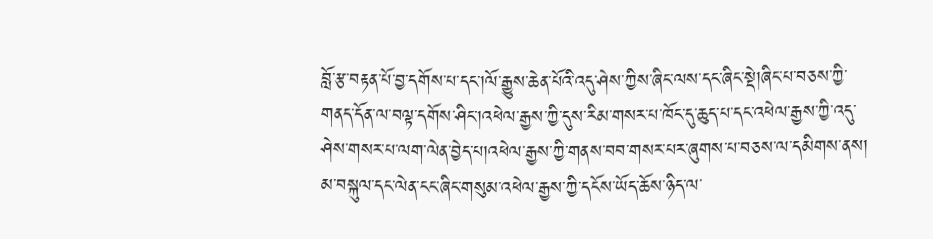བློ་རྩ་བརྟན་པོ་བྱ་དགོས་པ་དང་།ལོ་རྒྱུས་ཆེན་པོའི་འདུ་ཤེས་ཀྱིས་ཞིང་ལས་དང་ཞིང་སྡེ།ཞིང་པ་བཅས་ཀྱི་གནད་དོན་ལ་བལྟ་དགོས་ཤིང་།འཕེལ་རྒྱས་ཀྱི་དུས་རིམ་གསར་པ་ཁོང་དུ་ཆུད་པ་དང་འཕེལ་རྒྱས་ཀྱི་འདུ་ཤེས་གསར་པ་ལག་ལེན་བྱེད་པ།འཕེལ་རྒྱས་ཀྱི་གནས་བབ་གསར་པར་ཞུགས་པ་བཅས་ལ་དམིགས་ནས། མ་བསྐུལ་དང་ལེན་ངང་ཞིང་གསུམ་འཕེལ་རྒྱས་ཀྱི་དངོས་ཡོད་ཆོས་ཉིད་ལ་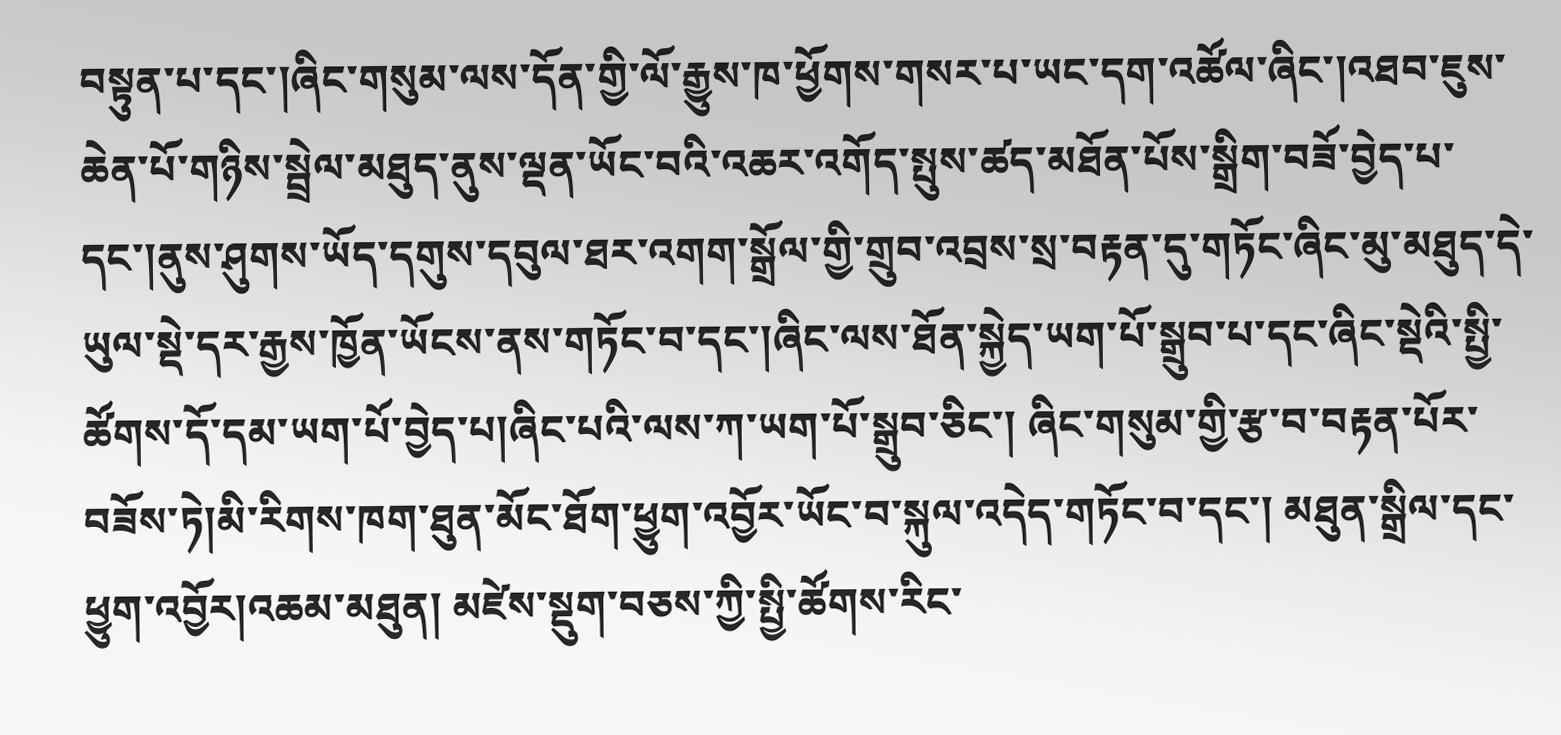བསྟུན་པ་དང་།ཞིང་གསུམ་ལས་དོན་གྱི་ལོ་རྒྱུས་ཁ་ཕྱོགས་གསར་པ་ཡང་དག་འཚོལ་ཞིང་།འཐབ་ཇུས་ཆེན་པོ་གཉིས་སྦྲེལ་མཐུད་ནུས་ལྡན་ཡོང་བའི་འཆར་འགོད་སྤུས་ཚད་མཐོན་པོས་སྒྲིག་བཟོ་བྱེད་པ་དང་།ནུས་ཤུགས་ཡོད་དགུས་དབུལ་ཐར་འགག་སྒྲོལ་གྱི་གྲུབ་འབྲས་སྲ་བརྟན་དུ་གཏོང་ཞིང་མུ་མཐུད་དེ་ཡུལ་སྡེ་དར་རྒྱས་ཁྱོན་ཡོངས་ནས་གཏོང་བ་དང་།ཞིང་ལས་ཐོན་སྐྱེད་ཡག་པོ་སྒྲུབ་པ་དང་ཞིང་སྡེའི་སྤྱི་ཚོགས་དོ་དམ་ཡག་པོ་བྱེད་པ།ཞིང་པའི་ལས་ཀ་ཡག་པོ་སྒྲུབ་ཅིང་། ཞིང་གསུམ་གྱི་རྩ་བ་བརྟན་པོར་བཟོས་ཏེ།མི་རིགས་ཁག་ཐུན་མོང་ཐོག་ཕྱུག་འབྱོར་ཡོང་བ་སྐུལ་འདེད་གཏོང་བ་དང་། མཐུན་སྒྲིལ་དང་ཕྱུག་འབྱོར།འཆམ་མཐུན། མཛེས་སྡུག་བཅས་ཀྱི་སྤྱི་ཚོགས་རིང་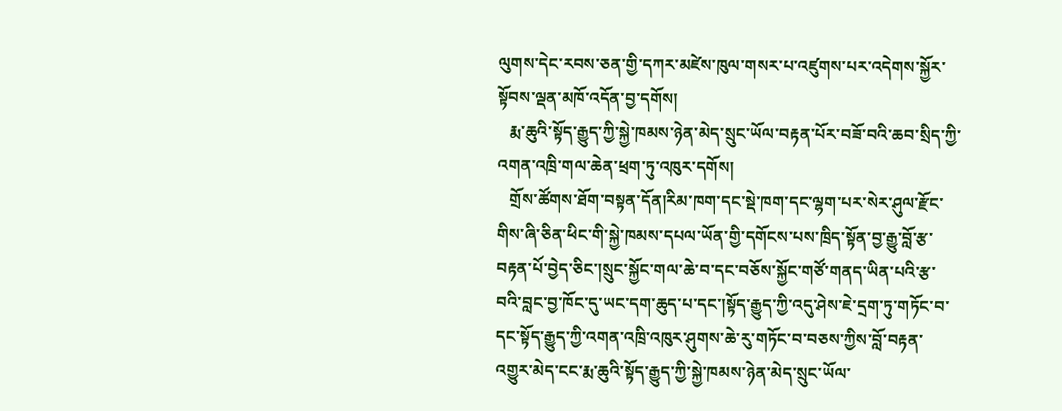ལུགས་དེང་རབས་ཅན་གྱི་དཀར་མཛེས་ཁུལ་གསར་པ་འཛུགས་པར་འདེགས་སྐྱོར་སྟོབས་ལྡན་མཁོ་འདོན་བྱ་དགོས།
   རྨ་ཆུའི་སྟོད་རྒྱུད་ཀྱི་སྐྱེ་ཁམས་ཉེན་མེད་སྲུང་ཡོལ་བརྟན་པོར་བཟོ་བའི་ཆབ་སྲིད་ཀྱི་འགན་འཁྲི་གལ་ཆེན་ཕྲག་ཏུ་འཁུར་དགོས།
   གྲོས་ཚོགས་ཐོག་བསྟན་དོན།རིམ་ཁག་དང་སྡེ་ཁག་དང་ལྷག་པར་སེར་ཤུལ་རྫོང་གིས་ཞི་ཅིན་ཕིང་གི་སྐྱེ་ཁམས་དཔལ་ཡོན་གྱི་དགོངས་པས་ཁྲིད་སྟོན་བྱ་རྒྱུ་བློ་རྩ་བརྟན་པོ་བྱེད་ཅིང་།སྲུང་སྐྱོང་གལ་ཆེ་བ་དང་བཅོས་སྐྱོང་གཙོ་གནད་ཡིན་པའི་རྩ་བའི་བླང་བྱ་ཁོང་དུ་ཡང་དག་ཆུད་པ་དང་།སྟོད་རྒྱུད་ཀྱི་འདུ་ཤེས་ཇེ་དྲག་ཏུ་གཏོང་བ་དང་སྟོད་རྒྱུད་ཀྱི་འགན་འཁྲི་འཁུར་ཤུགས་ཆེ་རུ་གཏོང་བ་བཅས་ཀྱིས་བློ་བརྟན་འགྱུར་མེད་ངང་རྨ་ཆུའི་སྟོད་རྒྱུད་ཀྱི་སྐྱེ་ཁམས་ཉེན་མེད་སྲུང་ཡོལ་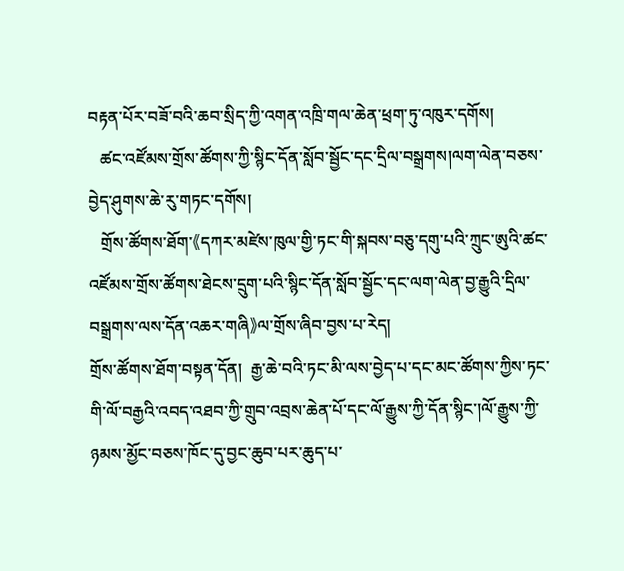བརྟན་པོར་བཟོ་བའི་ཆབ་སྲིད་ཀྱི་འགན་འཁྲི་གལ་ཆེན་ཕྲག་ཏུ་འཁུར་དགོས།
   ཚང་འཛོམས་གྲོས་ཚོགས་ཀྱི་སྙིང་དོན་སློབ་སྦྱོང་དང་དྲིལ་བསྒྲགས།ལག་ལེན་བཅས་བྱེད་ཤུགས་ཆེ་རུ་གཏང་དགོས།
   གྲོས་ཚོགས་ཐོག་《དཀར་མཛེས་ཁུལ་གྱི་ཏང་གི་སྐབས་བཅུ་དགུ་པའི་ཀྲུང་ཨུའི་ཚང་འཛོམས་གྲོས་ཚོགས་ཐེངས་དྲུག་པའི་སྙིང་དོན་སློབ་སྦྱོང་དང་ལག་ལེན་བྱ་རྒྱུའི་དྲིལ་བསྒྲགས་ལས་དོན་འཆར་གཞི》ལ་གྲོས་ཞིབ་བྱས་པ་རེད།
གྲོས་ཚོགས་ཐོག་བསྟན་དོན།  རྒྱ་ཆེ་བའི་ཏང་མི་ལས་བྱེད་པ་དང་མང་ཚོགས་ཀྱིས་ཏང་གི་ལོ་བརྒྱའི་འབད་འཐབ་ཀྱི་གྲུབ་འབྲས་ཆེན་པོ་དང་ལོ་རྒྱུས་ཀྱི་དོན་སྙིང་།ལོ་རྒྱུས་ཀྱི་ཉམས་མྱོང་བཅས་ཁོང་དུ་བྱང་ཆུབ་པར་ཆུད་པ་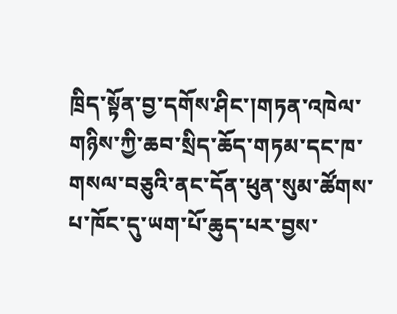ཁྲིད་སྟོན་བྱ་དགོས་ཤིང་།གཏན་འཁེལ་གཉིས་ཀྱི་ཆབ་སྲིད་ཆོད་གཏམ་དང་ཁ་གསལ་བཅུའི་ནང་དོན་ཕུན་སུམ་ཚོགས་པ་ཁོང་དུ་ཡག་པོ་ཆུད་པར་བྱས་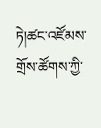ཏེ།ཚང་འཛོམས་གྲོས་ཚོགས་ཀྱི་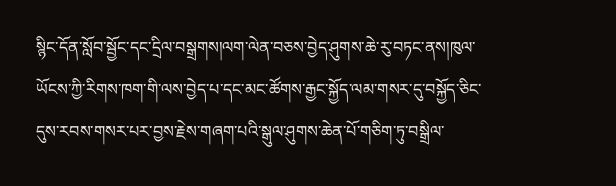སྙིང་དོན་སློབ་སྦྱོང་དང་དྲིལ་བསྒྲགས།ལག་ལེན་བཅས་བྱེད་ཤུགས་ཆེ་རུ་བཏང་ནས།ཁུལ་ཡོངས་ཀྱི་རིགས་ཁག་གི་ལས་བྱེད་པ་དང་མང་ཚོགས་རྒྱང་སྐྱོད་ལམ་གསར་དུ་བསྐྱོད་ཅིང་དུས་རབས་གསར་པར་བྱས་རྗེས་གཞག་པའི་སྒུལ་ཤུགས་ཆེན་པོ་གཅིག་ཏུ་བསྒྲིལ་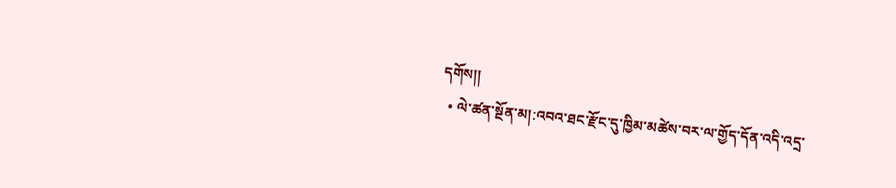དགོས།།
  • ལེ་ཚན་སྔོན་མ།:འབའ་ཐང་རྫོང་དུ་ཁྱིམ་མཚེས་བར་ལ་གྱོད་དོན་འདི་འདྲ་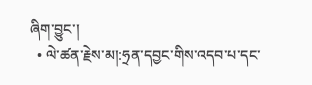ཞིག་བྱུང་།
  • ལེ་ཚན་རྗེས་མ།:ཧྲན་དབྱང་གིས་འདབ་པ་དང་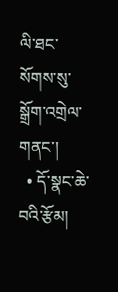ལི་ཐང་སོགས་སུ་སྒྲོག་འགྲེལ་གནང་།
  • དོ་སྣང་ཆེ་བའི་རྩོམ།